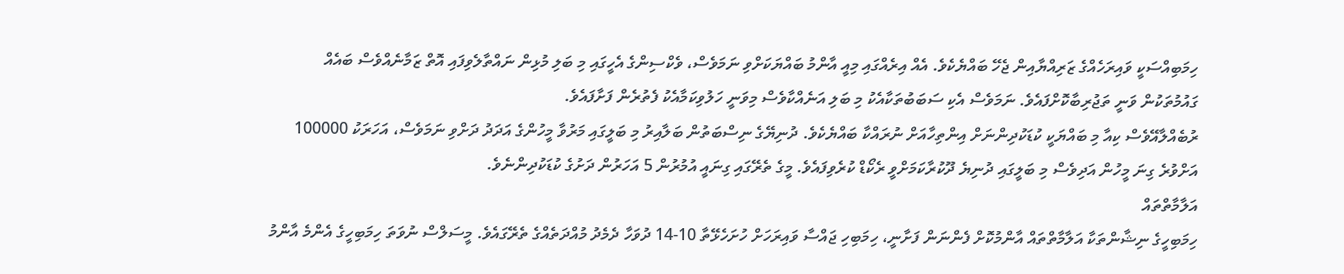ހިމަބިއްސަކީ ވައިރަހެއްގެ ޒަރިއްޔާއިން ޖެހޭ ބައްޔެކެވެ. އެއް އިރެއްގައި މިއީ އާންމު ބައްޔަކަށްވި ނަމަވެސް، ވެކްސިންގެ އެހީގައި މި ބަލި މުޅިން ނައްތާލެވިފައި އޮތް ޒަމާނެއްވެސް ބައެއް ގައުމުތަކުން ވަނީ ތަޖުރިބާކޮށްފައެވެ. ނަމަވެސް އެކި ސަބަބުތަކާއެކު މި ބަލި އަނެއްކާވެސް މިވަނީ ހަލުވިކަމާއެކު ފެތުރެން ފަށާފައެވެ.
ރުބެއްލާއޭވެސް ކިއާ މި ބައްޔަކީ ކުޑަކުދިންނަށް އިންތިހާއަށް ނުރައްކާ ބައްޔެކެވެ. ދުނިޔޭގެ ނިސްބަތުން ބަލާއިރު މި ބަލީގައި މަރުވާ މީހުންގެ އަދަދު ދަށްވި ނަމަވެސް، އަހަރަކު 100000 އަށްވުރެ ގިނަ މީހުން އަދިވެސް މި ބަލީގައި ދުނިޔެ ދޫކުރާކަމަށްވީ ރެކޯޑް ކުރެވިފައެވެ. މީގެ ތެރޭގައި ގިނައީ އުމުރުން 5 އަހަރުން ދަށުގެ ކުޑަކުދިންނެވެ.
އަލާމާތްތައް
ހިމަބިހީގެ ނިޝާންތަކާ އަލާމާތްތައް އާންމުކޮށް ފެންނަން ފަށާނީ، ހިމަބިހި ޖައްސާ ވައިރަހަށް ހުށަހެޅޭތާ 10-14 ދުވަހާ ދެމެދު މުއްދަތެއްގެ ތެރޭގައެވެ. މީސަލްސް ނުވަތަ ހިމަބިހީގެ އެންމެ އާންމު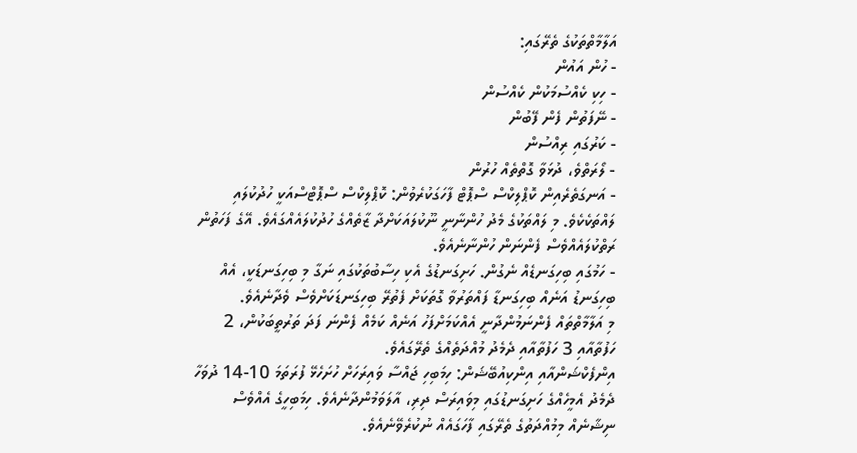އަލާމާތްތަކުގެ ތެރޭގައި:
- ހުން އައުން
- ހިކި ކެއްސުމަކުން ކެއްސުން
- ނޭފަތުން ފެން ފޭބުން
- ކަރުގައި ރިއްސުން
- ލޯރަތްވެ، ދުޅަވާ ގޮތްތެއް ހުރުން
- އަނގަތެރެއިން ކޮޕްލިކްސް ސްޕޮޓް ފާހަގަކުރެވުން: ކޮޕްލިކްސް ސްޕޮޓްސްއަކީ ހުދުކުލައި ލައްތަކެކެވެ. މި ލައްތަކުގެ މެދު ހުންނާނީ ނޫކުލައަކަށްދާ ޒާތެއްގެ ހުދުކުލައެއްގައެވެ. އޭގެ ފަހަތުން ރަތްކުލައެއްވެސް ފެންނަން ހުންނާނެއެވެ.
- ހަމުގައި ބިހިގަނޑެއް ނެގުން. ހަށިގަނޑުގެ އެކި ހިސާބުތަކުގައި ނަގާ މި ބިހިގަނޑަކީ، އެއް ބިހިގަނޑު އަނެއް ބިހިގަނޑާ ފައްތަރުވާ ގޮތަކަށް ފެތުރޭ ބިހިގަނޑަކަށްވެސް ވެދާނެއެވެ.
މި އަލާމާތްތައް ފެންނަމުންދާނީ އެއްކަމަށްފަހު އަނެއް ކަމެއް ފެންނަ ފަދަ ތަރުތީބަކުން، 2 ހަފުތާއާއި 3 ހަފުތާއާއި ދެމެދު މުއްދަތެއްގެ ތެރޭގައެވެ.
އިންފެކްޝަންއާއި އިންކިއުބޭޝަން: ހިމަބިހި ޖައްސާ ވައިރަހަށް ހުށަހެޅޭ ފުރަތަމަ 10-14 ދުވަހާ ދެމެދު އެމީހެއްގެ ހަށިގަނޑުގައި މިވައިރަސް ދިރި، އާލަވަމުންދާނެއެވެ. ހިމަބިހީގެ އެއްވެސް ނިޝާނެއް މިމުއްދަތުގެ ތެރޭގައި ފާހަގައެއް ނުކުރެވޭނެއެވެ.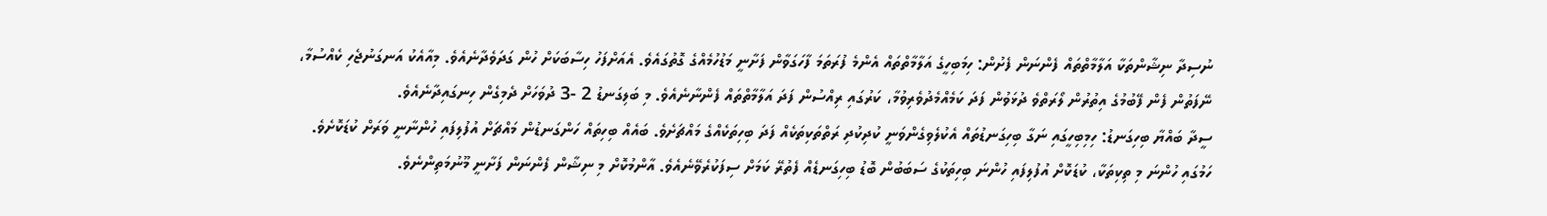ނުސިދާ ނިޝާންތަކާ އަލާމާތްތައް ފެންނަން ފެށުން: ހިމަބިހީގެ އަލާމާތްތައް އެންމެ ފުރަތަމަ ފާހަގަވާން ފަށާނީ މަޑުހުމެއްގެ ގޮތުގައެވެ. އެއަށްފަހު ހިސާބަކަށް ހުން ގަދަވެދާނެއެވެ. މިއާއެކު އަނގަނުޖެހި ކެއްސުމާ، ނޭފަތުން ފެން ފޭބުމުގެ އިތުރުން ލޯރަތްވެ ދުޅަވުން ފަދަ ކަމެއްމެދުވެރިވުމާ، ކަރުގައި ރިއްސުން ފަދަ އަލާމާތްތައް ފެންނާނެއެވެ. މި ބަލިގަނޑު 2 -3 ދުވަހަށް ދެމިގެން ހިނގައިދާނެއެވެ.
ސީދާ ބައްޔާ ބިހިގަނޑު: ހިމިބިހީގައި ނަގާ ބިހިގަނޑުތައް އެކުލެވިގެންވަނީ ކުދިކުދި ރަތްތަކިތަކެއް ފަދަ ބިހިތަކެއްގެ މައްޗަށެވެ. ބައެއް ބިހިތައް ހަންގަނޑުން މައްޗަށް އުފުލިފައި ހުންނާނީ ވަރަށް ކުޑަކޮށެވެ. ހަމުގައި ހުންނަ މި ތިކިތަކާ، ކުޑަކޮށް އުފުލިފައި ހުންނަ ބިހިތަކުގެ ސަބަބުން ބޮޑު ބިހިގަނޑެއް ފެތުރޭ ކަމަށް ސިފަކުރެވޭނެއެވެ. އާންމުކޮށް މި ނިޝާން ފެންނަން ފަށާނީ މޫނުމަތިންނެވެ.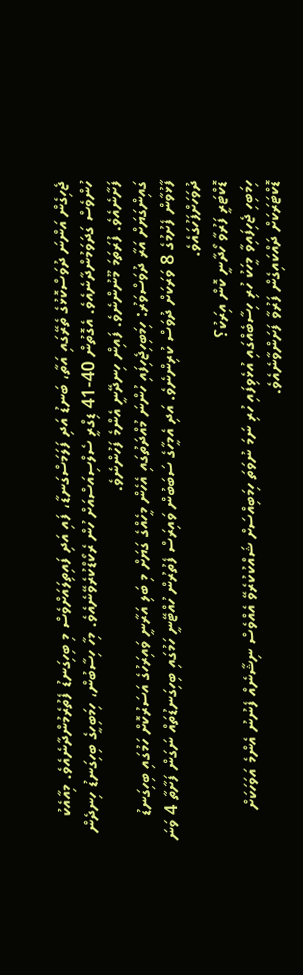ޖެހިގެން އަންނަ ދުވަސްކޮޅުގެ ތެރޭގައި އަތާ، ބަނޑު އަދި ފަލަމަސްގަނޑާ، ފައި އަދި ފައިތިލައަށްވެސް މި ބިހިގަނޑު ފެތުރެމުންދާނެއެވެ. މިއާއެކު ހުންވެސް ގަދަވަމުންދާނެއެވެ. އެގޮތުން 40-41 ޑިގްރީ ސެލްސިއަސްއަށް ހުން ރެކޯޑްކުރެވޭނެއެވެ. މިހާ ހިސާބުން، ހިމަބިހީގެ ބިހިގަނޑު ހިނދެން ފަށާނެއެވެ. ފުރަތަމަ މޫނުންނެވެ. ފައިން ހިނދޭނީ އެންމެ ފަހުންނެވެ.
ގައިންގަޔަށް އަރާ ދުވަސްވަރު: ހިމަބިހިޖެހިފައި ހުންނަ މުއްދަތުގައި އެހެން މީހެއްގެ ގަޔަށް މި ބަލި އަރާނީ ވައިރަހުގެ އަސަރުކޮށް ހަމުގައި ބިހިގަނޑު ފާޅުވާން ފެށުމުގެ 8 ވަރަކަށް ދުވަސް ކުރިންނެވެ. އަދި އެމީހާގެ ސަބަބުން ވައިރަސް ފެތުރުން ހުއްޓޭނީ ހަމުގައި ބިހިގަނޑުތައް ނަގަން ފަށާތާ 4 ވަނަ ދުވަހަށްފަހުގައެވެ.
ޑޮކްޓަރީ ފަރުވާ ހޯދާނީ ކޮން އިރަކު؟
ހިމަބިހި ޖެހިފައިވާ މީހަކު ހުރި ހިސާބެއްގައި އުޅެވިފައި ހުރި ނަމަ ނުވަތަ ހިމަބިއްސަށް ޝައްކުކުރެވޭ އެއްވެސް ނިޝާނެއް ފެނުނު އެންމެ އަވަހަކަށް ޑޮކްޓަރަކަށް ދައްކައިގެން ފަރުވާ ފަށަންވާނެއެވެ.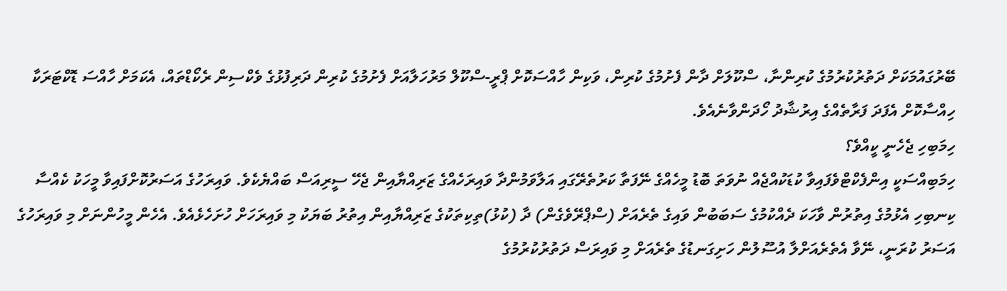ބޭރުގައުމަކަށް ދަތުރުކުރުމުގެ ކުރިންނާ، ސްކޫލަށް ދާން ފެށުމުގެ ކުރިން، ވަކިން ހާއްސަކޮށް ޕްރީ-ސްކޫލް މަރުހަލާއަށް ފެށުމުގެ ކުރިން ދަރިފުޅުގެ ވެކްސިން ރެކޯޑްތައް، އެކަމަށް ހާއްސަ ޑޮކްޓަރަކާ ހިއްސާކޮށް އެފަދަ ފަރާތެއްގެ އިރުޝާދު ހޯދަންވާނެއެވެ.
ހިމަބިހި ޖެހެނީ ކީއްވެ؟
ހިމަބިއްސަކީ އިންފެކްޓްވެފައިވާ ކުޑަކުއްޖެއް ނުވަތަ ބޮޑު މީހެއްގެ ނޭފަތާ ކަރުތެރޭގައި އަލާވަމުންދާ ވައިރަހެއްގެ ޒަރިއްޔާއިން ޖެހޭ ސީރިއަސް ބައްޔެކެވެ. ވައިރަހުގެ އަސަރުކޮށްފައިވާ މީހަކު ކެއްސާ ކިނބިހި އެޅުމުގެ އިތުރުން ވާހަކަ ދެއްކުމުގެ ސަބަބުން ވައިގެ ތެރެއަށް (ސްޕްރޭވެގެން) ދާ (ކުޅު)ތިކިތަކުގެ ޒަރިއްޔާއިން އިތުރު ބަޔަކު މި ވައިރަހަށް ހުށަހެޅެއެވެ. އެހެން މީހުންނަށް މި ވައިރަހުގެ އަސަރު ކުރަނީ، ނޭވާ އެތެރެއަށްލާ އުސޫލުން ހަށިގަނޑުގެ ތެރެއަށް މި ވައިރަސް ދަތުރުކުރުމުގެ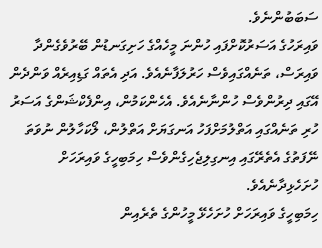ސަބަބުންނެވެ.
ވައިރަހުގެ އަސަރުކޮށްފައި ހުންނަ މީހެއްގެ ހަށިގަނޑުން ބޭރުވެގެންދާ ވައިރަސް، ތަނެއްގައިވެސް ހަރުލަފާނެއެވެ. އަދި އެތައް ގަޑިއިރެއް ވަންދެން އޭގައި ދިރުންވެސް ހުންނާނެއެވެ. އެހެންކަމުން، އިންފެކްޝަންގެ އަސަރު ހުރި ތަނެއްގައި އަތްލުމަށްފަހު އަނގަޔަށް އަތްލުން، ލޯކަހާލުން ނުވަތަ ނޭފަތުގެ އެތެރޭގައި އިނގިލިޖެހިގެންވެސް ހިމަބިހީގެ ވައިރަހަށް ހުށަހެޅިދާނެއެވެ.
ހިމަބިހީގެ ވައިރަހަށް ހުށަހެޅޭ މީހުންގެ ތެރެއިން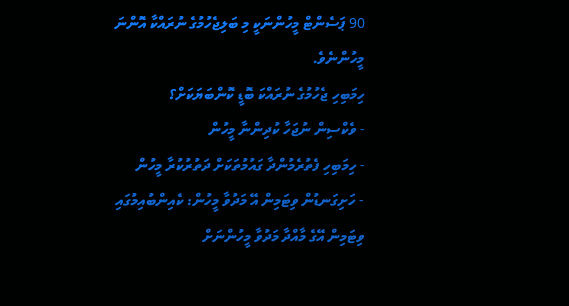90 ޕަސެންޓް މީހުންނަކީ މި ބަލިޖެހުމުގެ ނުރައްކާ އޮންނަ މީހުންނެވެ.
ހިމަބިހި ޖެހުމުގެ ނުރައްކަ ބޮޑީ ކޮންބަޔަކަށް؟
- ވެކްސިން ނުޖަހާ ކުދިންނާ މީހުން
- ހިމަބިހި ފެތުރެމުންދާ ގައުމުތަކަށް ދަތުރުކުރާ މީހުން
- ހަށިގަނޑުން ވިޓަމިން އޭ މަދުވާ މީހުން: ކެއިންބުއިމުގައި ވިޓަމިން އޭގެ މާއްދާ މަދުވާ މީހުންނަށް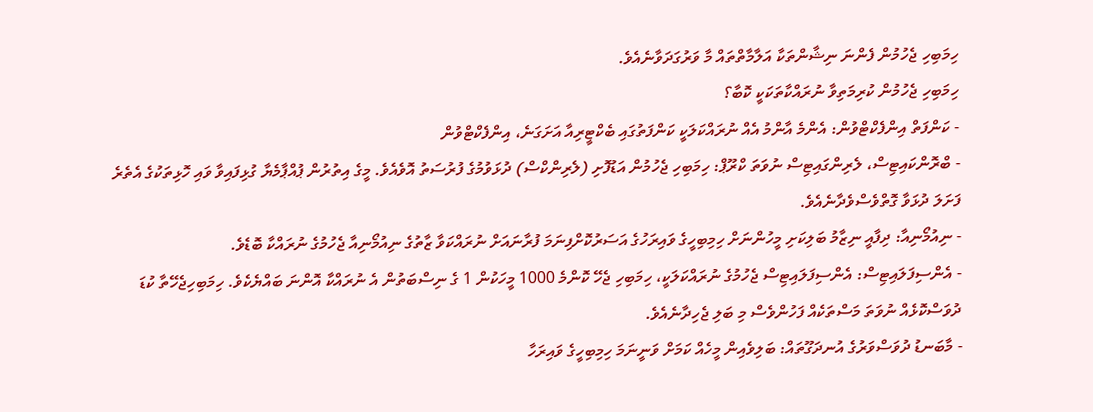ހިމަބިހި ޖެހުމުން ފެންނަ ނިޝާންތަކާ އަލާމާތްތައް މާ ވަރުގަދަވާނެއެވެ.
ހިމަބިހި ޖެހުމުން ކުރިމަތިވާ ނުރައްކާތަކަކީ ކޮބާ؟
- ކަންފަތް އިންފެކްޓްވުން: އެންމެ އާންމު އެއް ނުރައްކަލަކީ ކަންފަތުގައި ބެކްޓީރިއާ އަށަގަނެ، އިންފެކްޓްވުން
- ބްރޮންކައިޓިސް، ލެރިންގައިޓިސް ނުވަތަ ކްރޫޕް: ހިމަބިހި ޖެހުމުން އަޑުފޮށި (ލެރިންކްސް) ދުޅަވުމުގެ ފުރުސަތު އޮވެއެވެ. މީގެ އިތުރުން ޕުއްޕާމެޔާ ގުޅިފައިވާ ވައި ހޮޅިތަކުގެ އެތެރެ ފަށަލަ ދުޅަވާ ގޮތްވެސްވެދާނެއެވެ.
- ނިއުމޯނިއާ: ދިފާއީ ނިޒާމު ބަލިކަށި މީހުންނަށް ހިމިބިހީގެ ވައިރަހުގެ އަސަރުކޮށްފިނަމަ ފުރާނައަށް ނުރައްކަވާ ޒާތުގެ ނިއުމޯނިއާ ޖެހުމުގެ ނުރައްކާ ބޮޑެވެ.
- އެންސިފަލައިޓިސް: އެންސިފަލައިޓިސް ޖެހުމުގެ ނުރައްކަލަކީ، ހިމަބިހި ޖެހޭ ކޮންމެ 1000 މީހަކުން 1 ގެ ނިސްބަތުން އެ ނުރައްކާ އޮންނަ ބައްޔެކެވެ. ހިމަބިހިޖެހޭތާ ކުޑަ ދުވަސްކޮޅެއް ނުވަތަ މަސްތަކެއް ފަހުންވެސް މި ބަލި ޖެހިދާނެއެވެ.
- މާބަނޑު ދުވަސްވަރުގެ އުނދަގޫތައް: ބަލިވެއިން މީހެއް ކަމަށް ވަނީނަމަ ހިމިބިހީގެ ވައިރަހާ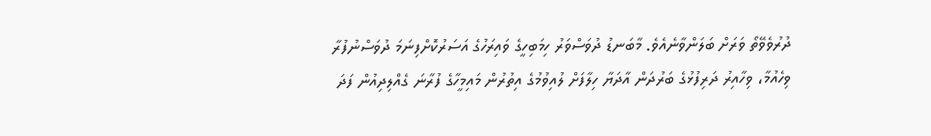ދުރުވެވޭތޯ ވަރަށް ބަލަންވާނެއެވެ. މާބަނޑު ދުވަސްވަރު ހިމަބިހީގެ ވައިރަހުގެ އަސަރުކޮށްފިނަމަ ދުވަސްނުފުރާ ވިހެއުމާ، ވިހާއިރު ދަރިފުޅުގެ ބަރުދަން އާދަޔާ ހިލާފަށް ލުއިވުމުގެ އިތުރުން މައިމީހާގެ ފުރާނަ ގެއްލިދިއުން ފަދަ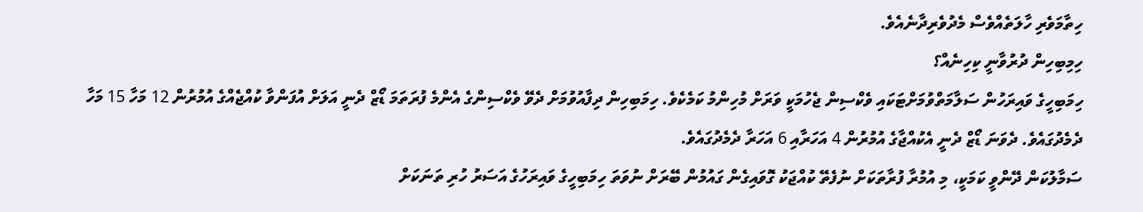ހިތާމަވެރި ހާލަތެއްވެސް މެދުވެރިދާނެއެވެ.
ހިމިބިހިން ދުރުވާނީ ކިހިނެއް؟
ހިމަބިހީގެ ވައިރަހުން ސަލާމަތްވުމަށްޓަކައި ވެކްސިން ޖެހުމަކީ ވަރަށް މުހިންމު ކަމެކެވެ. ހިމަބިހިން ދިފާއުވުމަށް ދެވޭ ވެކްސިންގެ އެންމެ ފުރަތަމަ ޑޯޒް ދެނީ އަލަށް އުފަންވާ ކުއްޖެއްގެ އުމުރުން 12 މަހާ 15 މަހާ ދެމެދުގައެވެ. ދެވަނަ ޑޯޒް ދެނީ އެކުއްޖާގެ އުމުރުން 4 އަހަރާއި 6 އަހަރާ ދެމެދުގައެވެ.
ސަމާލުކަން ދޭންވީ ކަމަކީ، މި އުމުރާ ފުރާތަކަށް ނުފެތޭ ކުއްޖަކު ގޮވައިގެން ގައުމުން ބޭރަށް ނުވަތަ ހިމަބިހީގެ ވައިރަހުގެ އަސަރު ހުރި ތަނަކަށް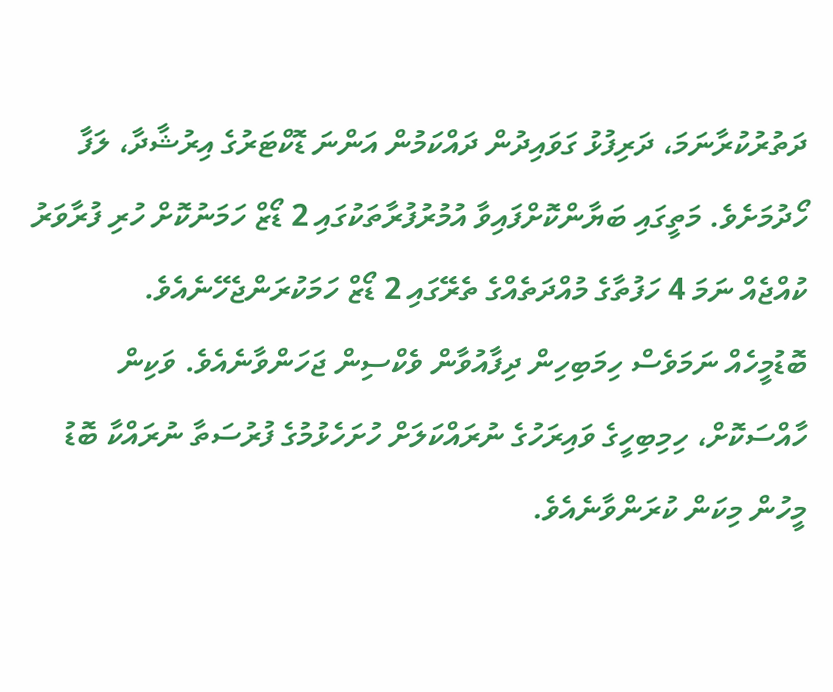ދަތުރުކުރާނަމަ، ދަރިފުޅު ގަވައިދުން ދައްކަމުން އަންނަ ޑޮކްޓަރުގެ އިރުޝާދާ، ލަފާ ހޯދުމަށެވެ. މަތީގައި ބަޔާންކޮށްފައިވާ އުމުރުފުރާތަކުގައި 2 ޑޯޒް ހަމަނުކޮށް ހުރި ފުރާވަރު ކުއްޖެއް ނަމަ 4 ހަފުތާގެ މުއްދަތެއްގެ ތެރޭގައި 2 ޑޯޒް ހަމަކުރަންޖެހޭނެއެވެ.
ބޮޑުމީހެއް ނަމަވެސް ހިމަބިހިން ދިފާއުވާން ވެކްސިން ޖަހަންވާނެއެވެ. ވަކިން ހާއްސަކޮށް، ހިމިބިހީގެ ވައިރަހުގެ ނުރައްކަލަށް ހުށަހެޅުމުގެ ފުރުސަތާ ނުރައްކާ ބޮޑު މީހުން މިކަން ކުރަންވާނެއެވެ.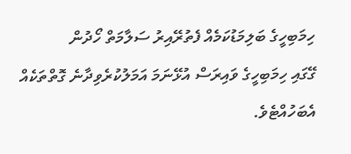ހިމަބިހީގެ ބަލިމަޑުކަމެއް ފެތުރޭއިރު ސަލާމަތް ހޯދުން
ގޭގައި ހިމަބިހީގެ ވައިރަސް އުޅޭނަމަ އަމަލުކުރެވިދާނެ ގޮތްތަކެއް އެބަހުއްޓެވެ.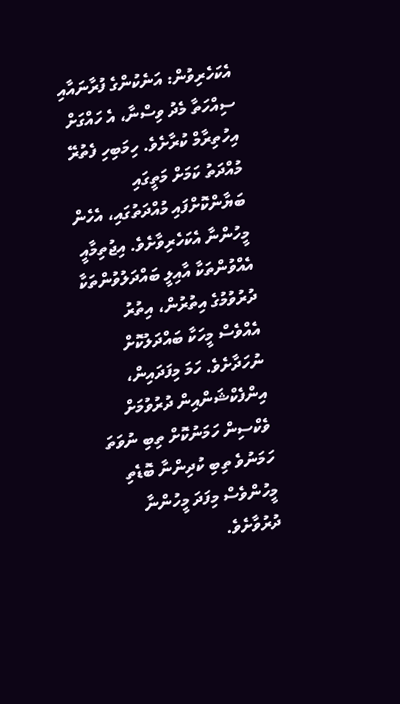އެކަހެރިވުން: އަނެކުންގެ ފުރާނައާއި ސިއްހަތާ މެދު ވިސްނާ، އެ ހައްގަށް އިހުތިރާމް ކުރާށެވެ. ހިމަބިހި ފެތުރޭ މުއްދަތު ކަމަށް މަތީގައި ބަޔާންކޮށްފައި މުއްދަތުގައި، އެހެން މީހުންނާ އެކަހެރިވާށެވެ. އިޖުތިމާއީ އެއްވުންތަކާ އާއިލީ ބައްދަލުވުންތަކާ ދުރުވުމުގެ އިތުރުން، އިތުރު އެއްވެސް މީހަކާ ބައްދަލުކޮށް ނުހަދާށެވެ. ހަމަ މިފަދައިން، އިންފެކްޝަންއިން ދުރުވުމަށް ވެކްސިން ހަމަނުކޮށް ތިބި ނުވަތަ ހަމަނުވެ ތިބި ކުދިންނާ ބޮޑެތި މީހުންވެސް މިފަދަ މީހުންނާ ދުރުވާށެވެ.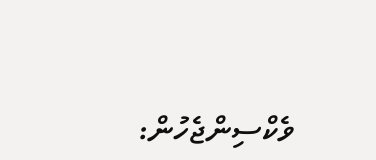ވެކްސިންޖެހުން: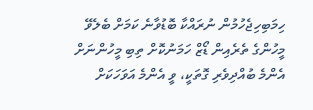ހިމަބިހިޖެހުމުން ނުރައްކާ ބޮޑުވާނެ ކަމަށް ބެލެވޭ މީހުންގެ ތެރެއިން ޑޯޒް ހަމަނުކޮށް ތިބި މީހުންނަށް އެންމެ ބުއްދިވެރި ގޮތަކީ، ވީ އެންމެ އަވަހަކަށް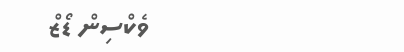ވެކްސިން ޑޯޒް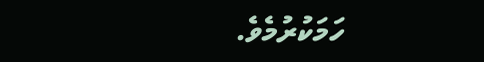ހަމަކުރުމެވެ.